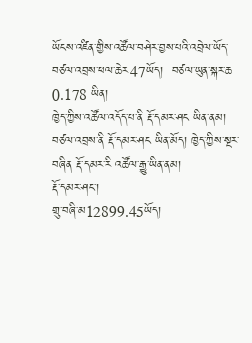ཡོངས་འཛིན་གྱིས་འཚོལ་བཤེར་བྱས་པའི་འབྲེལ་ཡོད་བཙལ་འབྲས་ཕལ་ཆེར47ཡོད།  བཙལ་ཡུན་སྐར་ཆ 0.178 ཡིན།
ཁྱེད་ཀྱིས་འཚོལ་འདོད་པ་ནི རྡོ་དམར་ཤང ཡིན་ནམ།
བཙལ་འབྲས་ནི རྡོ་དམར་ཤང ཡིན་མོད། ཁྱེད་ཀྱིས་སྔར་བཞིན རྡོ་དམར་རི འཚོལ་རྒྱུ་ཡིན་ནམ།
རྡོ་དམར་ཤང་།
གྲུ་བཞི་མ12899.45ཡོད།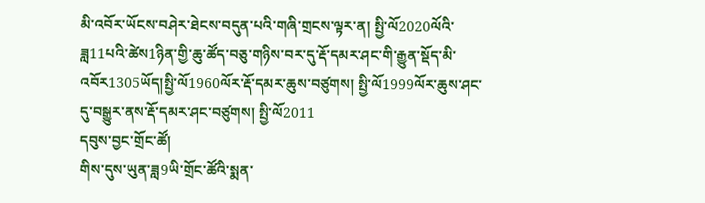མི་འབོར་ཡོངས་བཤེར་ཐེངས་བདུན་པའི་གཞི་གྲངས་ལྟར་ན། སྤྱི་ལོ2020ལོའི་ཟླ11པའི་ཚེས1ཉིན་གྱི་ཆུ་ཚོད་བཅུ་གཉིས་བར་དུ་རྡོ་དམར་ཤང་གི་རྒྱུན་སྡོད་མི་འབོར1305ཡོད།སྤྱི་ལོ1960ལོར་རྡོ་དམར་ཆུས་བཙུགས། སྤྱི་ལོ1999ལོར་ཆུས་ཤང་དུ་བསྒྱུར་ནས་རྡོ་དམར་ཤང་བཙུགས། སྤྱི་ལོ2011
དབུས་བྱང་གྲོང་ཚོ།
གིས་དུས་ཡུན་ཟླ9ཡི་གྲོང་ཚོའི་སྨན་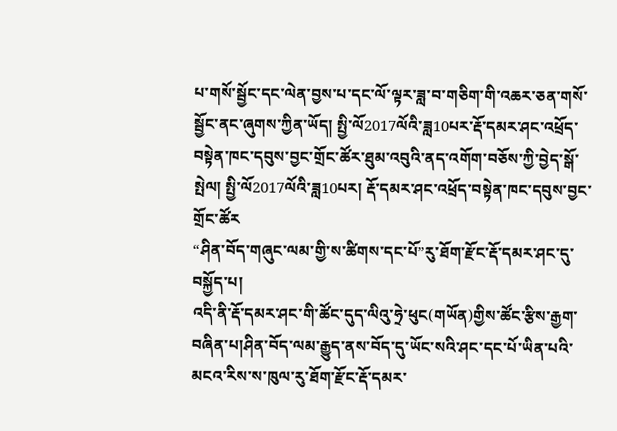པ་གསོ་སྦྱོང་དང་ལེན་བྱས་པ་དང་ལོ་ལྟར་ཟླ་བ་གཅིག་གི་འཆར་ཅན་གསོ་སྦྱོང་ནང་ཞུགས་ཀྱིན་ཡོད། སྤྱི་ལོ2017ལོའི་ཟླ10པར་རྡོ་དམར་ཤང་འཕྲོད་བསྟེན་ཁང་དབུས་བྱང་གྲོང་ཚོར་ཐུམ་འབུའི་ནད་འགོག་བཅོས་ཀྱི་བྱེད་སྒོ་སྤེལ། སྤྱི་ལོ2017ལོའི་ཟླ10པར། རྡོ་དམར་ཤང་འཕྲོད་བསྟེན་ཁང་དབུས་བྱང་གྲོང་ཚོར
“ཤིན་བོད་གཞུང་ལམ་གྱི་ས་ཚིགས་དང་པོ”རུ་ཐོག་རྫོང་རྡོ་དམར་ཤང་དུ་བསྐྱོད་པ།
འདི་ནི་རྡོ་དམར་ཤང་གི་ཚོང་དུད་ལིའུ་ཧྲེ་ཕུང(གཡོན)གྱིས་ཚོང་རྩིས་རྒྱག་བཞིན་པ།ཤིན་བོད་ལམ་རྒྱུད་ནས་བོད་དུ་ཡོང་སའི་ཤང་དང་པོ་ཡིན་པའི་མངའ་རིས་ས་ཁུལ་རུ་ཐོག་རྫོང་རྡོ་དམར་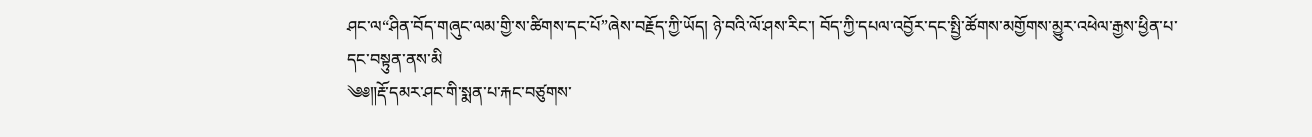ཤང་ལ“ཤིན་བོད་གཞུང་ལམ་གྱི་ས་ཚིགས་དང་པོ”ཞེས་བརྗོད་ཀྱི་ཡོད། ཉེ་བའི་ལོ་ཤས་རིང་། བོད་ཀྱི་དཔལ་འབྱོར་དང་སྤྱི་ཚོགས་མགྱོགས་མྱུར་འཕེལ་རྒྱས་ཕྱིན་པ་དང་བསྟུན་ནས་མི
༄༅༎རྡོ་དམར་ཤང་གི་སྨན་པ་རྐང་བཙུགས་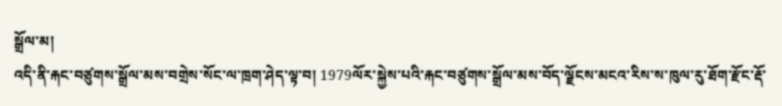སྒྲོལ་མ།
འདི་ནི་རྐང་བཙུགས་སྒྲོལ་མས་བགྲེས་སོང་ལ་ཁྲག་ཤེད་ལྟ་བ། 1979ལོར་སྐྱེས་པའི་རྐང་བཙུགས་སྒྲོལ་མས་བོད་ལྗོངས་མངའ་རིས་ས་ཁུལ་རུ་ཐོག་རྫོང་རྡོ་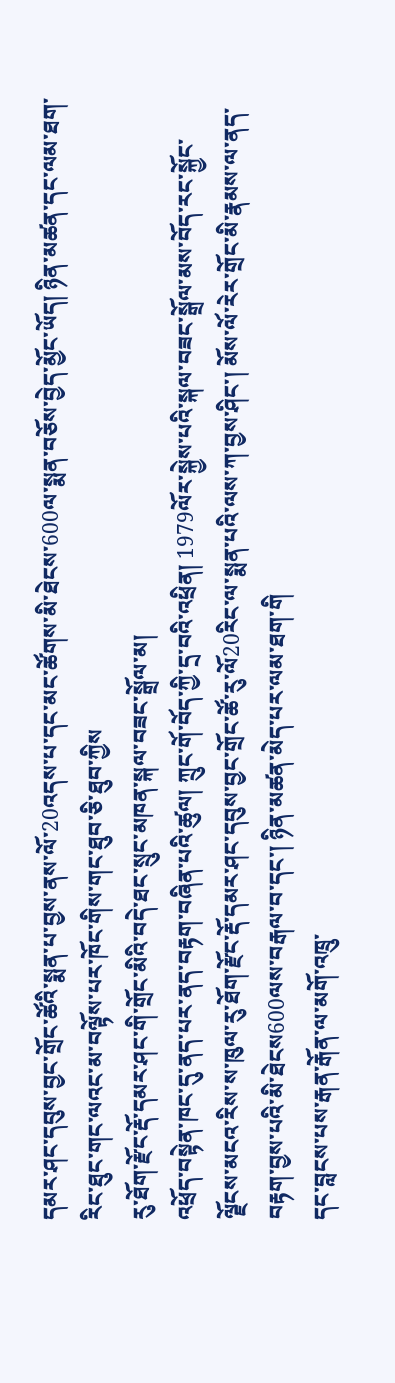དམར་ཤང་དབུས་བྱང་གྲོང་ཚོའི་སྨན་པ་བྱས་ནས་ལོ་20འདས་པ་དང་མང་ཚོགས་མི་ཐེངས་600ལ་སྨན་བཅོས་བྱེད་མྱོང་ཡོད། ཉིན་མཚན་དང་ལམ་ཐག་རིང་ཐུང་གང་ལའང་མ་བལྟོས་པར་ཁོང་གིས་གང་ཐུབ་ཅི་ཐུབ་ཀྱིས
རུ་ཐོག་རྫོང་རྡོ་དམར་ཤང་གི་གྲོང་མིའི་བདེ་ཐང་སྲུང་མཁན་སྐལ་བཟང་སྒྲོལ་མ།
འཕྲོད་བསྟེན་ཁང་དུ་ནད་པར་ནད་བརྟག་བཞིན་པའི་ཚུལ། ཀྲུང་གོ་བོད་ཀྱི་དྲ་བའི་འཕྲིན། 1979ལོར་སྐྱེས་པའི་སྐལ་བཟང་སྒྲོལ་མས་བོད་རང་སྐྱོང་ལྗོངས་མངའ་རིས་ས་ཁུལ་རུ་ཐོག་རྫོང་རྡོ་དམར་ཤང་དབུས་བྱང་གྲོང་ཚོ་རུ་ལོ20རིང་ལ་སྨན་པའི་ལས་ཀ་བྱས་ཤིང་། མོས་ལོ་རེར་གྲོང་མི་རྣམས་ལ་ནད་བརྟག་བྱས་པའི་མི་ཐེངས600ལས་བརྒལ་བ་དང་། ཉིན་མཚན་མེད་པར་ལམ་ཐག་གི
དང་བླངས་པས་རྒན་རྒོན་ལ་མགོ་འཁྲུ་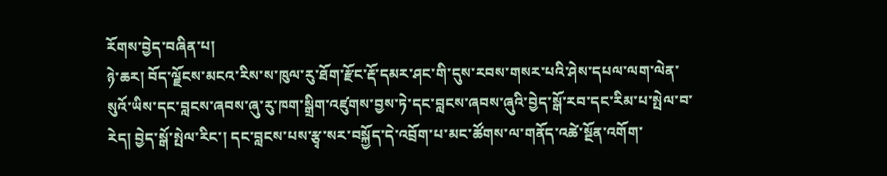རོགས་བྱེད་བཞིན་པ།
ཉེ་ཆར། བོད་ལྗོངས་མངའ་རིས་ས་ཁུལ་རུ་ཐོག་རྫོང་རྡོ་དམར་ཤང་གི་དུས་རབས་གསར་པའི་ཤེས་དཔལ་ལག་ལེན་སུའོ་ཡིས་དང་བླངས་ཞབས་ཞུ་རུ་ཁག་སྒྲིག་འཛུགས་བྱས་ཏེ་དང་བླངས་ཞབས་ཞུའི་བྱེད་སྒོ་རབ་དང་རིམ་པ་སྤེལ་བ་རེད། བྱེད་སྒོ་སྤེལ་རིང་། དང་བླངས་པས་རྩྭ་སར་བསྐྱོད་དེ་འབྲོག་པ་མང་ཚོགས་ལ་གནོད་འཚེ་སྔོན་འགོག་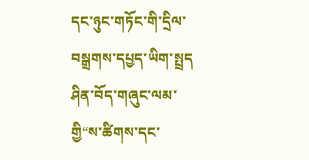དང་ཉུང་གཏོང་གི་དྲིལ་བསྒྲགས་དཔྱད་ཡིག་སྤྲད
ཤིན་བོད་གཞུང་ལམ་གྱི“ས་ཚིགས་དང་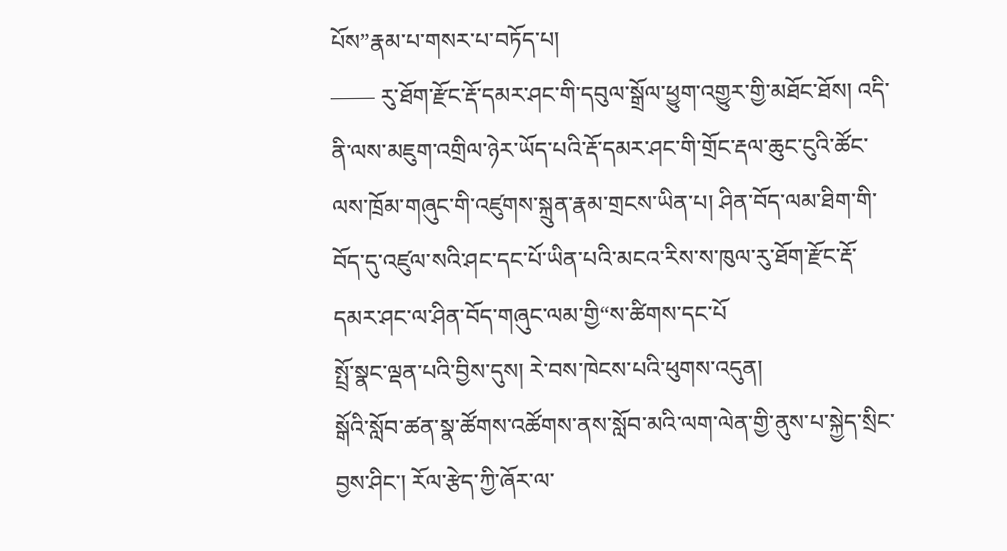པོས”རྣམ་པ་གསར་པ་བཏོད་པ།
—— རུ་ཐོག་རྫོང་རྡོ་དམར་ཤང་གི་དབུལ་སྒྲོལ་ཕྱུག་འགྱུར་གྱི་མཐོང་ཐོས། འདི་ནི་ལས་མཇུག་འགྲིལ་ཉེར་ཡོད་པའི་རྡོ་དམར་ཤང་གི་གྲོང་རྡལ་ཆུང་ངུའི་ཚོང་ལས་ཁྲོམ་གཞུང་གི་འཛུགས་སྐྲུན་རྣམ་གྲངས་ཡིན་པ། ཤིན་བོད་ལམ་ཐིག་གི་བོད་དུ་འཛུལ་སའི་ཤང་དང་པོ་ཡིན་པའི་མངའ་རིས་ས་ཁུལ་རུ་ཐོག་རྫོང་རྡོ་དམར་ཤང་ལ་ཤིན་བོད་གཞུང་ལམ་གྱི“ས་ཚིགས་དང་པོ
སྤྲོ་སྣང་ལྡན་པའི་བྱིས་དུས། རེ་བས་ཁེངས་པའི་ཕུགས་འདུན།
སྒོའི་སློབ་ཚན་སྣ་ཚོགས་འཚོགས་ནས་སློབ་མའི་ལག་ལེན་གྱི་ནུས་པ་སྐྱེད་སྲིང་བྱས་ཤིང་། རོལ་རྩེད་ཀྱི་ཞོར་ལ་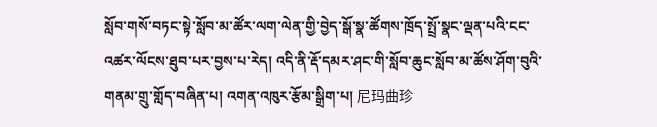སློབ་གསོ་བཏང་སྟེ་སློབ་མ་ཚོར་ལག་ལེན་གྱི་བྱེད་སྒོ་སྣ་ཚོགས་ཁྲོད་སྤྲོ་སྣང་ལྡན་པའི་ངང་འཚར་ལོངས་ཐུབ་པར་བྱས་པ་རེད། འདི་ནི་རྡོ་དམར་ཤང་གི་སློབ་ཆུང་སློབ་མ་ཚོས་ཤོག་བུའི་གནམ་གྲུ་གློད་བཞིན་པ། འགན་འཁུར་རྩོམ་སྒྲིག་པ། 尼玛曲珍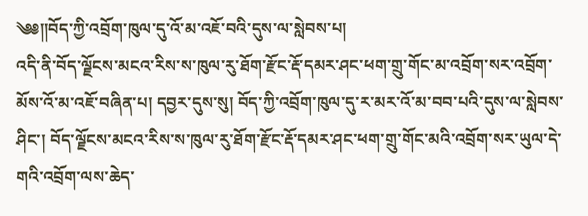༄༅༎བོད་ཀྱི་འབྲོག་ཁུལ་དུ་འོ་མ་འཇོ་བའི་དུས་ལ་སླེབས་པ།
འདི་ནི་བོད་ལྗོངས་མངའ་རིས་ས་ཁུལ་རུ་ཐོག་རྫོང་རྡོ་དམར་ཤང་ཕག་གྲུ་གོང་མ་འབྲོག་སར་འབྲོག་མོས་འོ་མ་འཇོ་བཞིན་པ། དབྱར་དུས་སུ། བོད་ཀྱི་འབྲོག་ཁུལ་དུ་ར་མར་འོ་མ་བབ་པའི་དུས་ལ་སླེབས་ཤིང་། བོད་ལྗོངས་མངའ་རིས་ས་ཁུལ་རུ་ཐོག་རྫོང་རྡོ་དམར་ཤང་ཕག་གྲུ་གོང་མའི་འབྲོག་སར་ཡུལ་དེ་གའི་འབྲོག་ལས་ཆེད་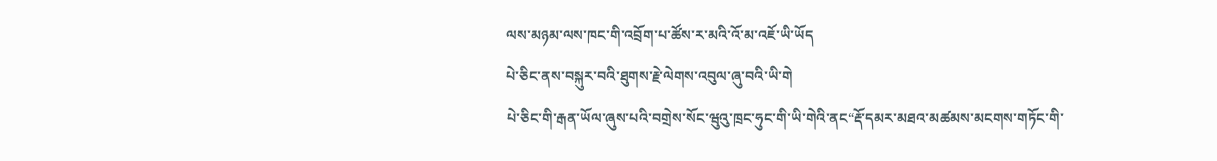ལས་མཉམ་ལས་ཁང་གི་འབྲོག་པ་ཚོས་ར་མའི་འོ་མ་འཇོ་ཡི་ཡོད
པེ་ཅིང་ནས་བསྐུར་བའི་ཐུགས་རྗེ་ལེགས་འབུལ་ཞུ་བའི་ཡི་གེ
པེ་ཅིང་གི་རྒན་ཡོལ་ཞུས་པའི་བགྲེས་སོང་ཝུའུ་ཁྲང་ཧུང་གི་ཡི་གེའི་ནང“རྡོ་དམར་མཐའ་མཚམས་མངགས་གཏོང་གི་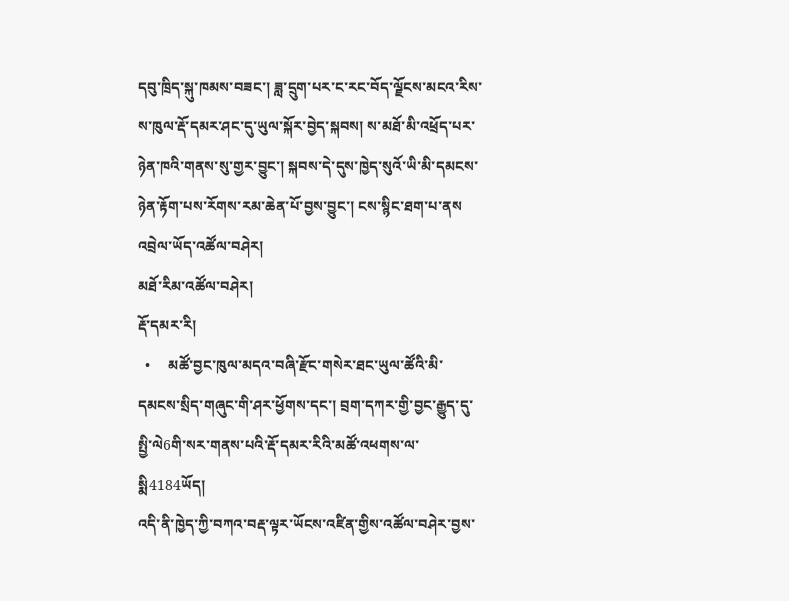དབུ་ཁྲིད་སྐུ་ཁམས་བཟང་། ཟླ་དྲུག་པར་ང་རང་བོད་ལྗོངས་མངའ་རིས་ས་ཁུལ་རྡོ་དམར་ཤང་དུ་ཡུལ་སྐོར་བྱེད་སྐབས། ས་མཐོ་མི་འཕྲོད་པར་ཉེན་ཁའི་གནས་སུ་གྱར་བྱུང་། སྐབས་དེ་དུས་ཁྱེད་སུའོ་ཡི་མི་དམངས་ཉེན་རྟོག་པས་རོགས་རམ་ཆེན་པོ་བྱས་བྱུང་། ངས་སྙིང་ཐག་པ་ནས
འབྲེལ་ཡོད་འཚོལ་བཤེར།
མཐོ་རིམ་འཚོལ་བཤེར།
རྡོ་དམར་རི།
  •     མཚོ་བྱང་ཁུལ་མདའ་བཞི་རྫོང་གསེར་ཐང་ཡུལ་ཚོའི་མི་དམངས་སྲིད་གཞུང་གི་ཤར་ཕྱོགས་དང་། བྲག་དཀར་གྱི་བྱང་རྒྱུད་དུ་སྤྱི་ལེ6གི་སར་གནས་པའི་རྡོ་དམར་རིའི་མཚོ་འཕགས་ལ་སྨི4184ཡོད།
འདི་ནི་ཁྱེད་ཀྱི་བཀའ་བརྡ་ལྟར་ཡོངས་འཛིན་གྱིས་འཚོལ་བཤེར་བྱས་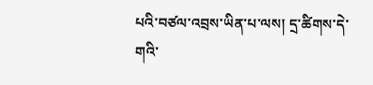པའི་བཙལ་འབྲས་ཡིན་པ་ལས། དྲ་ཚིགས་དེ་གའི་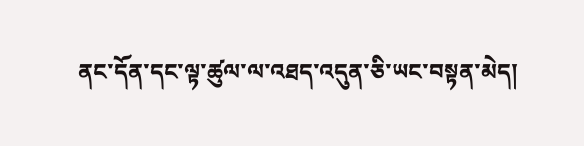ནང་དོན་དང་ལྟ་ཚུལ་ལ་འཐད་འདུན་ཅི་ཡང་བསྟན་མེད།